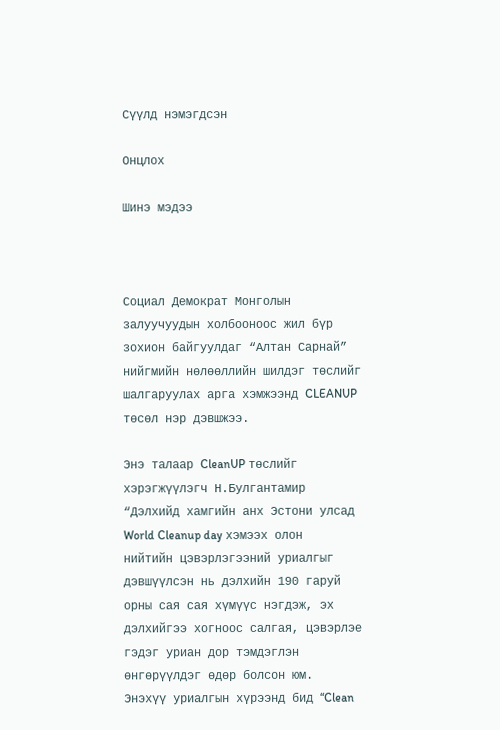Сүүлд нэмэгдсэн

Онцлох

Шинэ мэдээ



Социал Демократ Монголын залуучуудын холбооноос жил бүр зохион байгуулдаг “Алтан Сарнай” нийгмийн нөлөөллийн шилдэг төслийг шалгаруулах арга хэмжээнд CLEANUP төсөл нэр дэвшжээ.

Энэ талаар CleanUP төслийг хэрэгжүүлэгч Н.Булгантамир “Дэлхийд хамгийн анх Эстони улсад World Cleanup day хэмээх олон нийтийн цэвэрлэгээний уриалгыг дэвшүүлсэн нь дэлхийн 190 гаруй орны сая сая хүмүүс нэгдэж, эх дэлхийгээ хогноос салгая, цэвэрлэе гэдэг уриан дор тэмдэглэн өнгөрүүлдэг өдөр болсон юм.  Энэхүү уриалгын хүрээнд бид “Clean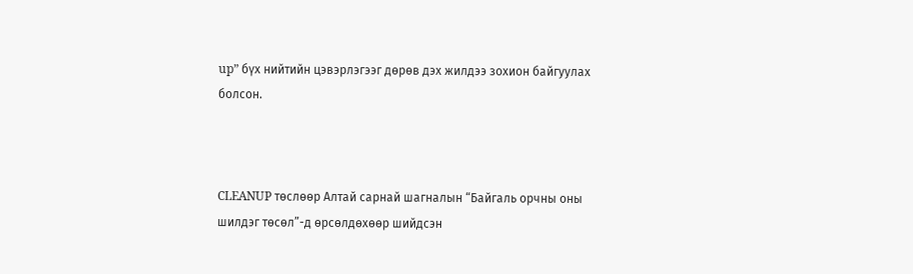up” бүх нийтийн цэвэрлэгээг дөрөв дэх жилдээ зохион байгуулах болсон.



CLEANUP төслөөр Алтай сарнай шагналын “Байгаль орчны оны шилдэг төсөл”-д өрсөлдөхөөр шийдсэн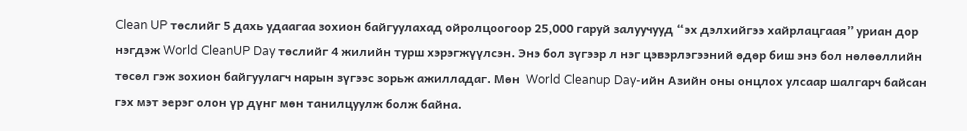Clean UP төслийг 5 дахь удаагаа зохион байгуулахад ойролцоогоор 25,000 гаруй залуучууд “эх дэлхийгээ хайрлацгаая” уриан дор нэгдэж World CleanUP Day төслийг 4 жилийн турш хэрэгжүүлсэн. Энэ бол зүгээр л нэг цэвэрлэгээний өдөр биш энэ бол нөлөөллийн төсөл гэж зохион байгуулагч нарын зүгээс зорьж ажилладаг. Мөн  World Cleanup Day-ийн Азийн оны онцлох улсаар шалгарч байсан гэх мэт эерэг олон үр дүнг мөн танилцуулж болж байна.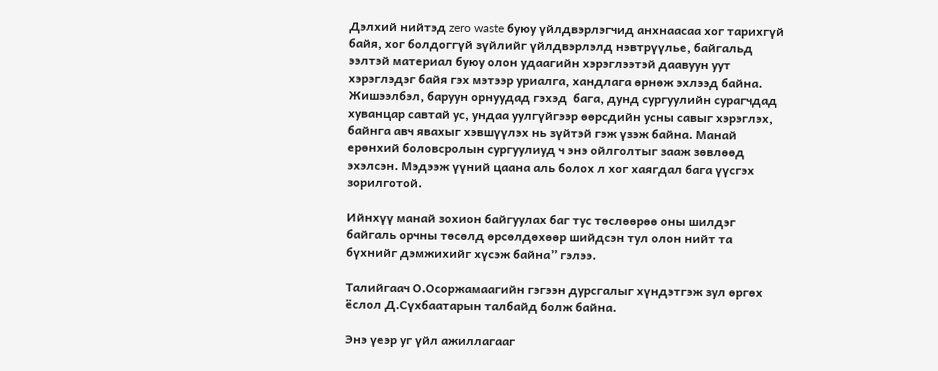Дэлхий нийтэд zero waste буюу үйлдвэрлэгчид анхнаасаа хог тарихгүй байя, хог болдоггүй зүйлийг үйлдвэрлэлд нэвтрүүлье, байгальд ээлтэй материал буюу олон удаагийн хэрэглээтэй даавуун уут хэрэглэдэг байя гэх мэтээр уриалга, хандлага өрнөж эхлээд байна. Жишээлбэл, баруун орнуудад гэхэд  бага, дунд сургуулийн сурагчдад хуванцар савтай ус, ундаа уулгүйгээр өөрсдийн усны савыг хэрэглэх, байнга авч явахыг хэвшүүлэх нь зүйтэй гэж үзэж байна. Манай ерөнхий боловсролын сургуулиуд ч энэ ойлголтыг зааж зөвлөөд эхэлсэн. Мэдээж үүний цаана аль болох л хог хаягдал бага үүсгэх зорилготой.

Ийнхүү манай зохион байгуулах баг тус төслөөрөө оны шилдэг байгаль орчны төсөлд өрсөлдөхөөр шийдсэн тул олон нийт та бүхнийг дэмжихийг хүсэж байна” гэлээ.

Талийгаач О.Осоржамаагийн гэгээн дурсгалыг хүндэтгэж зул өргөх ёслол Д.Сүхбаатарын талбайд болж байна.

Энэ үеэр уг үйл ажиллагааг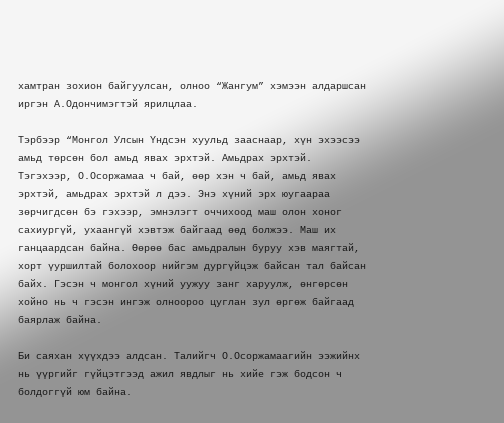хамтран зохион байгуулсан, олноо “Жангум” хэмээн алдаршсан иргэн А.Одончимэгтэй ярилцлаа.

Тэрбээр “Монгол Улсын Үндсэн хуульд зааснаар, хүн эхээсээ амьд төрсөн бол амьд явах эрхтэй. Амьдрах эрхтэй. Тэгэхээр, О.Осоржамаа ч бай, өөр хэн ч бай, амьд явах эрхтэй, амьдрах эрхтэй л дээ. Энэ хүний эрх юугаараа зөрчигдсөн бэ гэхээр, эмнэлэгт оччихоод маш олон хоног сахиургүй, ухаангүй хэвтэж байгаад өөд болжээ. Маш их ганцаардсан байна. Өөрөө бас амьдралын буруу хэв маягтай, хорт үуршилтай болохоор нийгэм дургүйцэж байсан тал байсан байх. Гэсэн ч монгол хүний уужуу занг харуулж, өнгөрсөн хойно нь ч гэсэн ингэж олноороо цуглан зул өргөж байгаад баярлаж байна.

Би саяхан хүүхдээ алдсан. Талийгч О.Осоржамаагийн ээжийнх нь үүргийг гүйцэтгээд ажил явдлыг нь хийе гэж бодсон ч болдоггүй юм байна.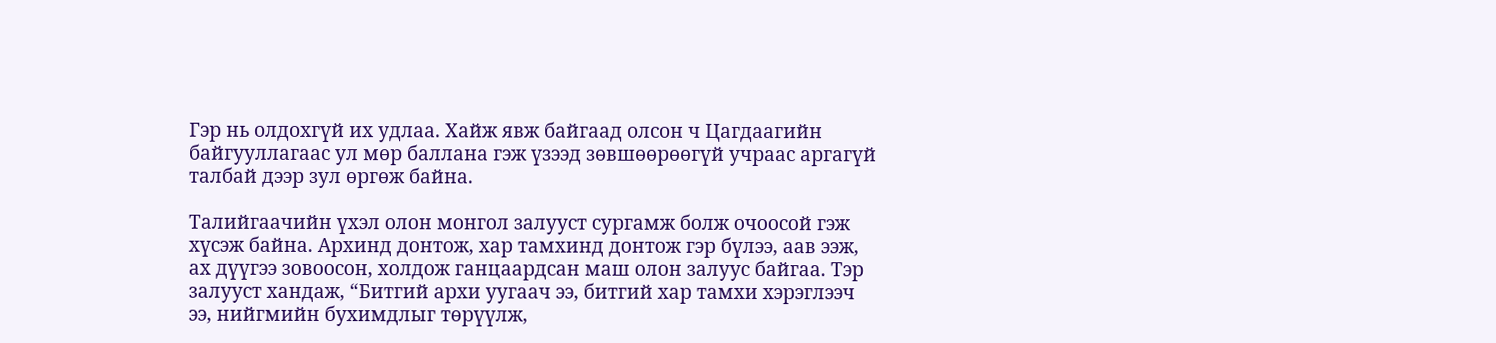Гэр нь олдохгүй их удлаа. Хайж явж байгаад олсон ч Цагдаагийн байгууллагаас ул мөр баллана гэж үзээд зөвшөөрөөгүй учраас аргагүй талбай дээр зул өргөж байна.

Талийгаачийн үхэл олон монгол залууст сургамж болж очоосой гэж хүсэж байна. Архинд донтож, хар тамхинд донтож гэр бүлээ, аав ээж, ах дүүгээ зовоосон, холдож ганцаардсан маш олон залуус байгаа. Тэр залууст хандаж, “Битгий архи уугаач ээ, битгий хар тамхи хэрэглээч ээ, нийгмийн бухимдлыг төрүүлж,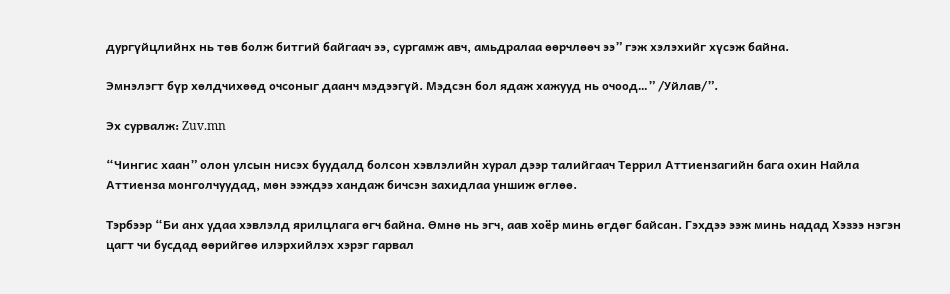дургүйцлийнх нь төв болж битгий байгаач ээ, сургамж авч, амьдралаа өөрчлөөч ээ” гэж хэлэхийг хүсэж байна.

Эмнэлэгт бүр хөлдчихөөд очсоныг даанч мэдээгүй. Мэдсэн бол ядаж хажууд нь очоод…” /Уйлав/”.

Эх сурвалж: Zuv.mn

“Чингис хаан” олон улсын нисэх буудалд болсон хэвлэлийн хурал дээр талийгаач Террил Аттиензагийн бага охин Найла Аттиенза монголчуудад, мөн ээждээ хандаж бичсэн захидлаа уншиж өглөө.

Тэрбээр “Би анх удаа хэвлэлд ярилцлага өгч байна. Өмнө нь эгч, аав хоёр минь өгдөг байсан. Гэхдээ ээж минь надад Хэзээ нэгэн цагт чи бусдад өөрийгөө илэрхийлэх хэрэг гарвал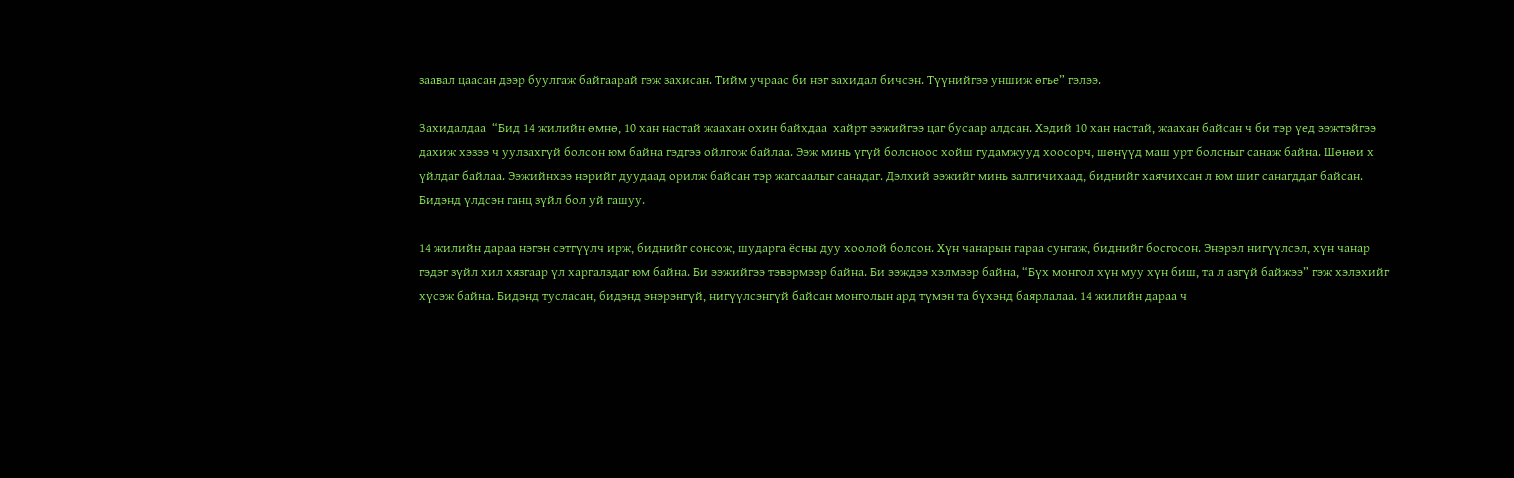заавал цаасан дээр буулгаж байгаарай гэж захисан. Тийм учраас би нэг захидал бичсэн. Түүнийгээ уншиж өгье” гэлээ.

Захидалдаа  “Бид 14 жилийн өмнө, 10 хан настай жаахан охин байхдаа  хайрт ээжийгээ цаг бусаар алдсан. Хэдий 10 хан настай, жаахан байсан ч би тэр үед ээжтэйгээ дахиж хэзээ ч уулзахгүй болсон юм байна гэдгээ ойлгож байлаа. Ээж минь үгүй болсноос хойш гудамжууд хоосорч, шөнүүд маш урт болсныг санаж байна. Шөнөи х үйлдаг байлаа. Ээжийнхээ нэрийг дуудаад орилж байсан тэр жагсаалыг санадаг. Дэлхий ээжийг минь залгичихаад, биднийг хаячихсан л юм шиг санагддаг байсан. Бидэнд үлдсэн ганц зүйл бол уй гашуу.

14 жилийн дараа нэгэн сэтгүүлч ирж, биднийг сонсож, шударга ёсны дуу хоолой болсон. Хүн чанарын гараа сунгаж, биднийг босгосон. Энэрэл нигүүлсэл, хүн чанар гэдэг зүйл хил хязгаар үл харгалздаг юм байна. Би ээжийгээ тэвэрмээр байна. Би ээждээ хэлмээр байна, “Бүх монгол хүн муу хүн биш, та л азгүй байжээ” гэж хэлэхийг хүсэж байна. Бидэнд тусласан, бидэнд энэрэнгүй, нигүүлсэнгүй байсан монголын ард түмэн та бүхэнд баярлалаа. 14 жилийн дараа ч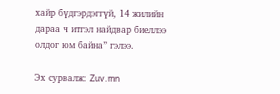хайр бүдгэрдэггүй, 14 жилийн дараа ч итгэл найдвар биеллээ олдог юм байна” гэлээ.

Эх сурвалж: Zuv.mn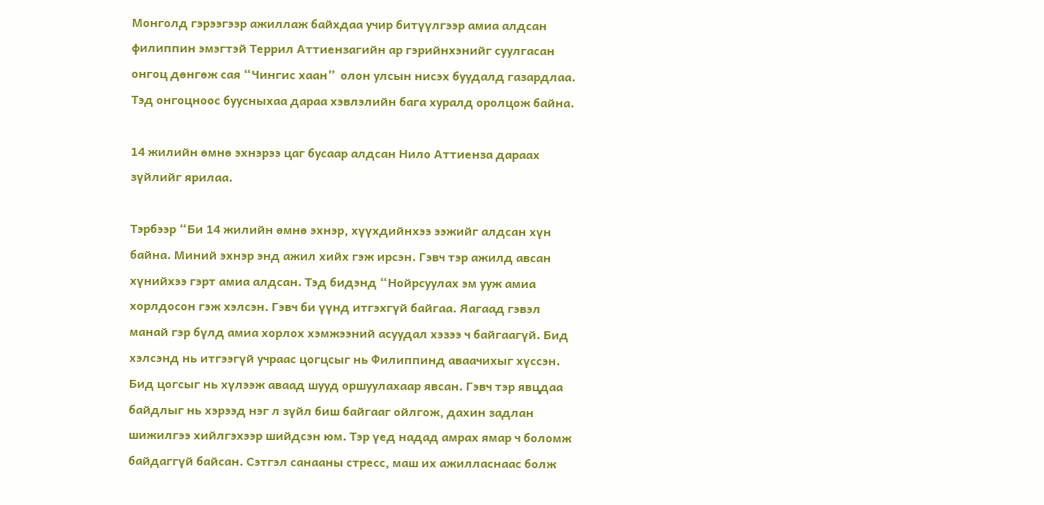Монголд гэрээгээр ажиллаж байхдаа учир битүүлгээр амиа алдсан филиппин эмэгтэй Террил Аттиензагийн ар гэрийнхэнийг суулгасан онгоц дөнгөж сая “Чингис хаан”  олон улсын нисэх буудалд газардлаа. Тэд онгоцноос буусныхаа дараа хэвлэлийн бага хуралд оролцож байна.

14 жилийн өмнө эхнэрээ цаг бусаар алдсан Нило Аттиенза дараах зүйлийг ярилаа.

Тэрбээр “Би 14 жилийн өмнө эхнэр, хүүхдийнхээ ээжийг алдсан хүн байна. Миний эхнэр энд ажил хийх гэж ирсэн. Гэвч тэр ажилд авсан хүнийхээ гэрт амиа алдсан. Тэд бидэнд “Нойрсуулах эм ууж амиа хорлдосон гэж хэлсэн. Гэвч би үүнд итгэхгүй байгаа. Яагаад гэвэл манай гэр бүлд амиа хорлох хэмжээний асуудал хэзээ ч байгаагүй. Бид хэлсэнд нь итгээгүй учраас цогцсыг нь Филиппинд аваачихыг хүссэн. Бид цогсыг нь хүлээж аваад шууд оршуулахаар явсан. Гэвч тэр явцдаа байдлыг нь хэрээд нэг л зүйл биш байгааг ойлгож, дахин задлан шижилгээ хийлгэхээр шийдсэн юм. Тэр үед надад амрах ямар ч боломж байдаггүй байсан. Сэтгэл санааны стресс, маш их ажилласнаас болж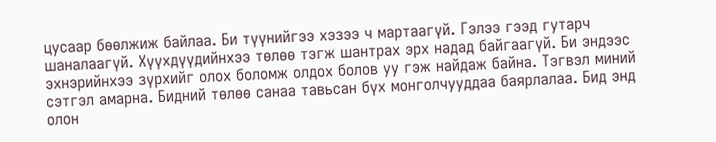цусаар бөөлжиж байлаа. Би түүнийгээ хэзээ ч мартаагүй. Гэлээ гээд гутарч шаналаагүй. Хүүхдүүдийнхээ төлөө тэгж шантрах эрх надад байгаагүй. Би эндээс эхнэрийнхээ зүрхийг олох боломж олдох болов уу гэж найдаж байна. Тэгвэл миний сэтгэл амарна. Бидний төлөө санаа тавьсан бүх монголчууддаа баярлалаа. Бид энд олон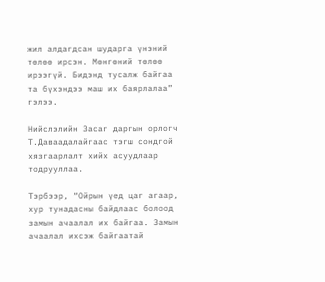жил алдагдсан шударга үнэний төлөө ирсэн. Мөнгөний төлөө ирээгүй. Бидэнд тусалж байгаа та бүхэндээ маш их баярлалаа” гэлээ.

Нийслэлийн Засаг даргын орлогч Т.Даваадалайгаас тэгш сондгой хязгаарлалт хийх асуудлаар тодрууллаа.

Тэрбээр, “Ойрын үед цаг агаар, хур тунадасны байдлаас болоод замын ачаалал их байгаа. Замын ачаалал ихсэж байгаатай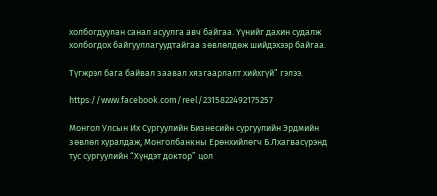холбогдуулан санал асуулга авч байгаа. Үүнийг дахин судалж холбогдох байгууллагуудтайгаа зөвлөлдөж шийдэхээр байгаа.

Түгжрэл бага байвал заавал хязгаарлалт хийхгүй” гэлээ.

https://www.facebook.com/reel/2315822492175257

Монгол Улсын Их Сургуулийн Бизнесийн сургуулийн Эрдмийн зөвлөл хуралдаж, Монголбанкны Ерөнхийлөгч Б.Лхагвасүрэнд тус сургуулийн “Хүндэт доктор” цол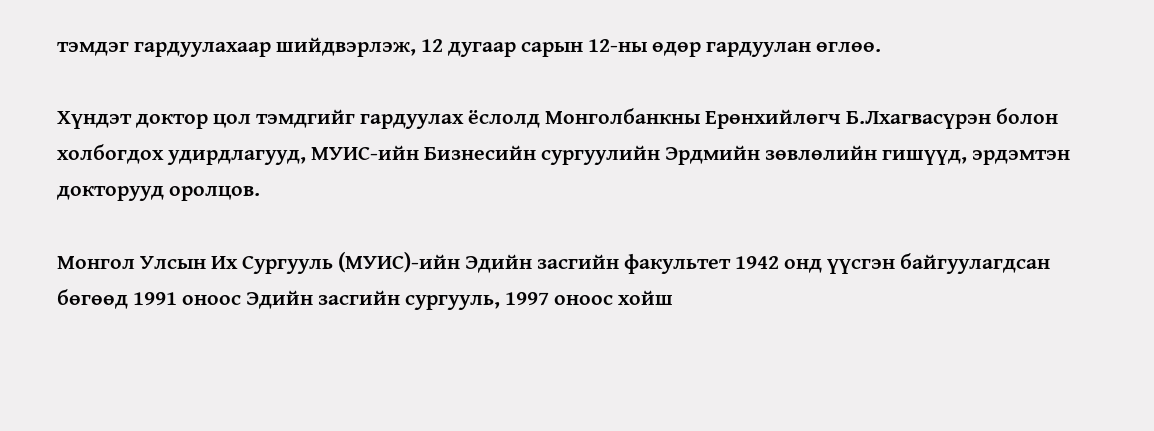тэмдэг гардуулахаар шийдвэрлэж, 12 дугаар сарын 12-ны өдөр гардуулан өглөө.

Хүндэт доктор цол тэмдгийг гардуулах ёслолд Монголбанкны Ерөнхийлөгч Б.Лхагвасүрэн болон холбогдох удирдлагууд, МУИС-ийн Бизнесийн сургуулийн Эрдмийн зөвлөлийн гишүүд, эрдэмтэн докторууд оролцов.

Монгол Улсын Их Сургууль (МУИС)-ийн Эдийн засгийн факультет 1942 онд үүсгэн байгуулагдсан бөгөөд 1991 оноос Эдийн засгийн сургууль, 1997 оноос хойш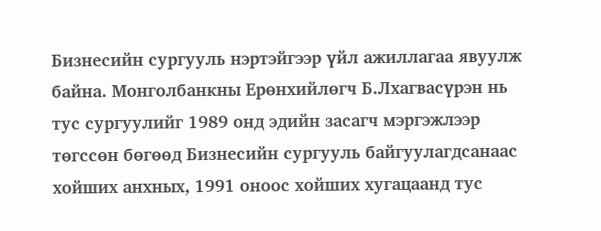Бизнесийн сургууль нэртэйгээр үйл ажиллагаа явуулж байна. Монголбанкны Ерөнхийлөгч Б.Лхагвасүрэн нь тус сургуулийг 1989 онд эдийн засагч мэргэжлээр төгссөн бөгөөд Бизнесийн сургууль байгуулагдсанаас хойших анхных, 1991 оноос хойших хугацаанд тус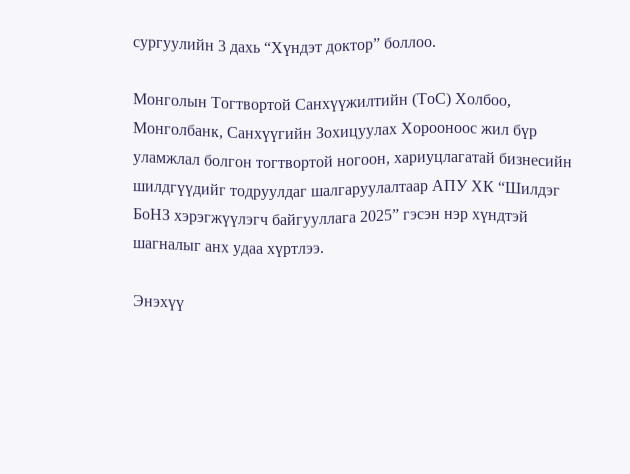сургуулийн 3 дахь “Хүндэт доктор” боллоо.

Монголын Тогтвортой Санхүүжилтийн (ТоС) Холбоо, Монголбанк, Санхүүгийн Зохицуулах Хорооноос жил бүр уламжлал болгон тогтвортой ногоон, хариуцлагатай бизнесийн шилдгүүдийг тодруулдаг шалгаруулалтаар АПУ ХК “Шилдэг БоНЗ хэрэгжүүлэгч байгууллага 2025” гэсэн нэр хүндтэй шагналыг анх удаа хүртлээ.

Энэхүү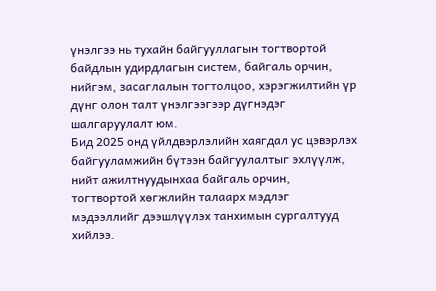үнэлгээ нь тухайн байгууллагын тогтвортой байдлын удирдлагын систем, байгаль орчин, нийгэм, засаглалын тогтолцоо, хэрэгжилтийн үр дүнг олон талт үнэлгээгээр дүгнэдэг шалгаруулалт юм.
Бид 2025 онд үйлдвэрлэлийн хаягдал ус цэвэрлэх байгууламжийн бүтээн байгуулалтыг эхлүүлж, нийт ажилтнуудынхаа байгаль орчин, тогтвортой хөгжлийн талаарх мэдлэг мэдээллийг дээшлүүлэх танхимын сургалтууд хийлээ.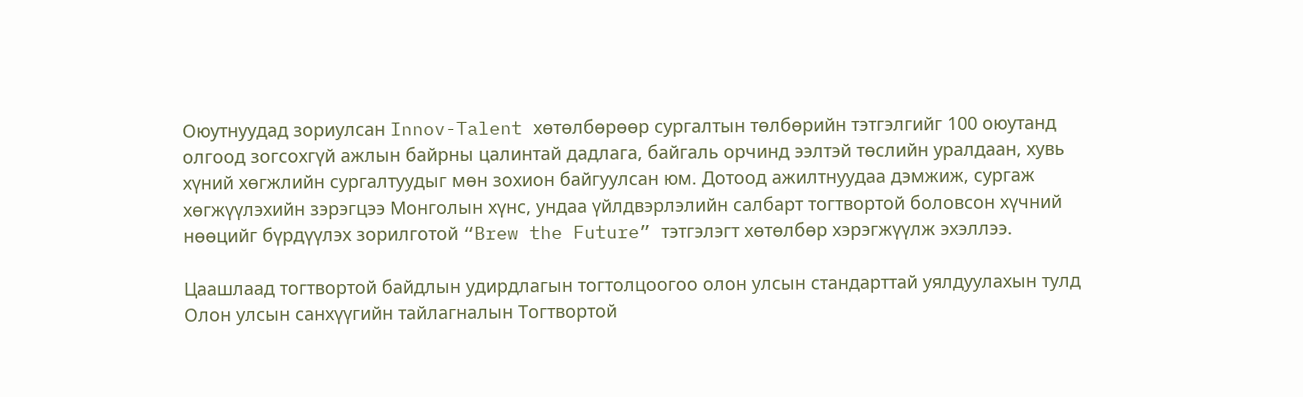Оюутнуудад зориулсан Innov-Talent хөтөлбөрөөр сургалтын төлбөрийн тэтгэлгийг 100 оюутанд олгоод зогсохгүй ажлын байрны цалинтай дадлага, байгаль орчинд ээлтэй төслийн уралдаан, хувь хүний хөгжлийн сургалтуудыг мөн зохион байгуулсан юм. Дотоод ажилтнуудаа дэмжиж, сургаж хөгжүүлэхийн зэрэгцээ Монголын хүнс, ундаа үйлдвэрлэлийн салбарт тогтвортой боловсон хүчний нөөцийг бүрдүүлэх зорилготой “Brew the Future” тэтгэлэгт хөтөлбөр хэрэгжүүлж эхэллээ.

Цаашлаад тогтвортой байдлын удирдлагын тогтолцоогоо олон улсын стандарттай уялдуулахын тулд Олон улсын санхүүгийн тайлагналын Тогтвортой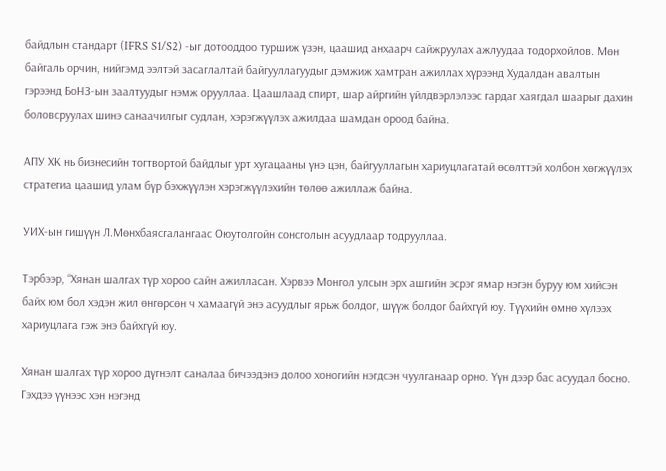байдлын стандарт (IFRS S1/S2) -ыг дотооддоо туршиж үзэн, цаашид анхаарч сайжруулах ажлуудаа тодорхойлов. Мөн байгаль орчин, нийгэмд ээлтэй засаглалтай байгууллагуудыг дэмжиж хамтран ажиллах хүрээнд Худалдан авалтын гэрээнд БоНЗ-ын заалтуудыг нэмж орууллаа. Цаашлаад спирт, шар айргийн үйлдвэрлэлээс гардаг хаягдал шаарыг дахин боловсруулах шинэ санаачилгыг судлан, хэрэгжүүлэх ажилдаа шамдан ороод байна.

АПУ ХК нь бизнесийн тогтвортой байдлыг урт хугацааны үнэ цэн, байгууллагын хариуцлагатай өсөлттэй холбон хөгжүүлэх стратегиа цаашид улам бүр бэхжүүлэн хэрэгжүүлэхийн төлөө ажиллаж байна.

УИХ-ын гишүүн Л.Мөнхбаясгалангаас Оюутолгойн сонсголын асуудлаар тодрууллаа.

Тэрбээр, “Хянан шалгах түр хороо сайн ажилласан. Хэрвээ Монгол улсын эрх ашгийн эсрэг ямар нэгэн буруу юм хийсэн байх юм бол хэдэн жил өнгөрсөн ч хамаагүй энэ асуудлыг ярьж болдог, шүүж болдог байхгүй юу. Түүхийн өмнө хүлээх хариуцлага гэж энэ байхгүй юу.

Хянан шалгах түр хороо дүгнэлт саналаа бичээдэнэ долоо хоногийн нэгдсэн чуулганаар орно. Үүн дээр бас асуудал босно. Гэхдээ үүнээс хэн нэгэнд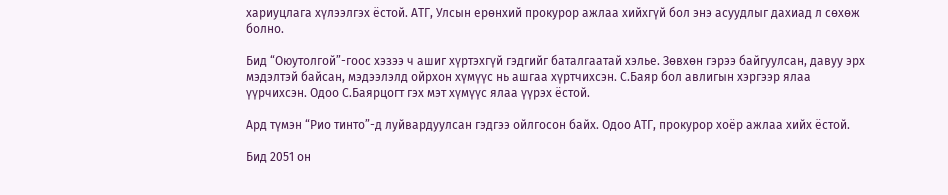хариуцлага хүлээлгэх ёстой. АТГ, Улсын ерөнхий прокурор ажлаа хийхгүй бол энэ асуудлыг дахиад л сөхөж болно.

Бид “Оюутолгой”-гоос хэзээ ч ашиг хүртэхгүй гэдгийг баталгаатай хэлье. Зөвхөн гэрээ байгуулсан, давуу эрх мэдэлтэй байсан, мэдээлэлд ойрхон хүмүүс нь ашгаа хүртчихсэн. С.Баяр бол авлигын хэргээр ялаа үүрчихсэн. Одоо С.Баярцогт гэх мэт хүмүүс ялаа үүрэх ёстой.

Ард түмэн “Рио тинто”-д луйвардуулсан гэдгээ ойлгосон байх. Одоо АТГ, прокурор хоёр ажлаа хийх ёстой.

Бид 2051 он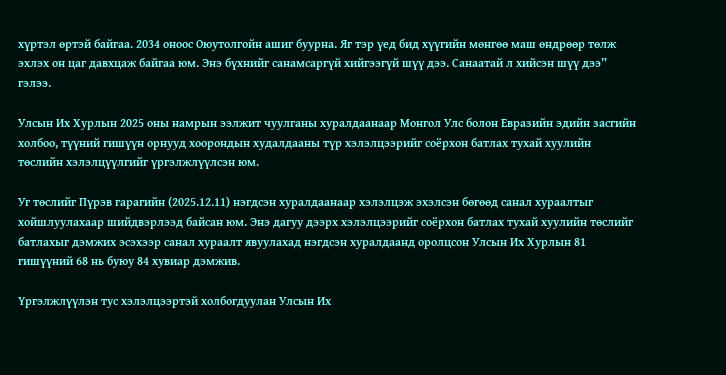хүртэл өртэй байгаа. 2034 оноос Оюутолгойн ашиг буурна. Яг тэр үед бид хүүгийн мөнгөө маш өндрөөр төлж эхлэх он цаг давхцаж байгаа юм. Энэ бүхнийг санамсаргүй хийгээгүй шүү дээ. Санаатай л хийсэн шүү дээ” гэлээ.

Улсын Их Хурлын 2025 оны намрын ээлжит чуулганы хуралдаанаар Монгол Улс болон Евразийн эдийн засгийн холбоо, түүний гишүүн орнууд хоорондын худалдааны түр хэлэлцээрийг соёрхон батлах тухай хуулийн төслийн хэлэлцүүлгийг үргэлжлүүлсэн юм.

Уг төслийг Пүрэв гарагийн (2025.12.11) нэгдсэн хуралдаанаар хэлэлцэж эхэлсэн бөгөөд санал хураалтыг хойшлуулахаар шийдвэрлээд байсан юм. Энэ дагуу дээрх хэлэлцээрийг соёрхон батлах тухай хуулийн төслийг батлахыг дэмжих эсэхээр санал хураалт явуулахад нэгдсэн хуралдаанд оролцсон Улсын Их Хурлын 81 гишүүний 68 нь буюу 84 хувиар дэмжив.

Үргэлжлүүлэн тус хэлэлцээртэй холбогдуулан Улсын Их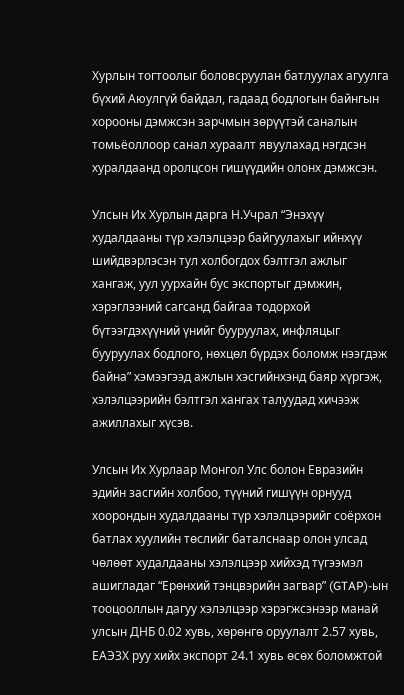Хурлын тогтоолыг боловсруулан батлуулах агуулга бүхий Аюулгүй байдал, гадаад бодлогын байнгын хорооны дэмжсэн зарчмын зөрүүтэй саналын томьёоллоор санал хураалт явуулахад нэгдсэн хуралдаанд оролцсон гишүүдийн олонх дэмжсэн.

Улсын Их Хурлын дарга Н.Учрал “Энэхүү худалдааны түр хэлэлцээр байгуулахыг ийнхүү шийдвэрлэсэн тул холбогдох бэлтгэл ажлыг хангаж, уул уурхайн бус экспортыг дэмжин, хэрэглээний сагсанд байгаа тодорхой бүтээгдэхүүний үнийг бууруулах, инфляцыг бууруулах бодлого, нөхцөл бүрдэх боломж нээгдэж байна” хэмээгээд ажлын хэсгийнхэнд баяр хүргэж, хэлэлцээрийн бэлтгэл хангах талуудад хичээж ажиллахыг хүсэв.

Улсын Их Хурлаар Монгол Улс болон Евразийн эдийн засгийн холбоо, түүний гишүүн орнууд хоорондын худалдааны түр хэлэлцээрийг соёрхон батлах хуулийн төслийг баталснаар олон улсад чөлөөт худалдааны хэлэлцээр хийхэд түгээмэл ашигладаг “Ерөнхий тэнцвэрийн загвар” (GTAP)-ын тооцооллын дагуу хэлэлцээр хэрэгжсэнээр манай улсын ДНБ 0.02 хувь, хөрөнгө оруулалт 2.57 хувь, ЕАЭЗХ руу хийх экспорт 24.1 хувь өсөх боломжтой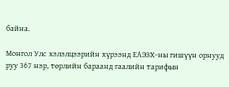байна.

Монгол Улс хэлэлцээрийн хүрээнд ЕАЭЗХ-ны гишүүн орнууд руу 367 нэр, төрлийн бараанд гаалийн тарифын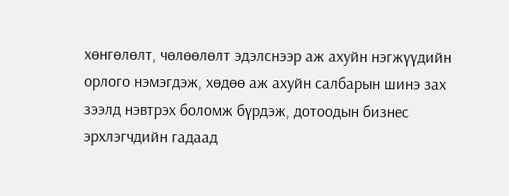хөнгөлөлт, чөлөөлөлт эдэлснээр аж ахуйн нэгжүүдийн орлого нэмэгдэж, хөдөө аж ахуйн салбарын шинэ зах зээлд нэвтрэх боломж бүрдэж, дотоодын бизнес эрхлэгчдийн гадаад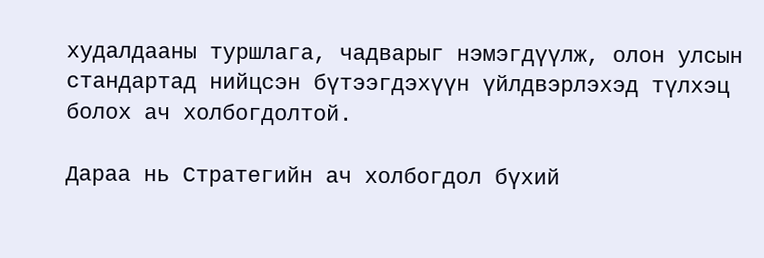худалдааны туршлага, чадварыг нэмэгдүүлж, олон улсын стандартад нийцсэн бүтээгдэхүүн үйлдвэрлэхэд түлхэц болох ач холбогдолтой.

Дараа нь Стратегийн ач холбогдол бүхий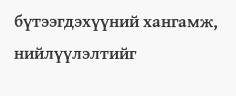бүтээгдэхүүний хангамж, нийлүүлэлтийг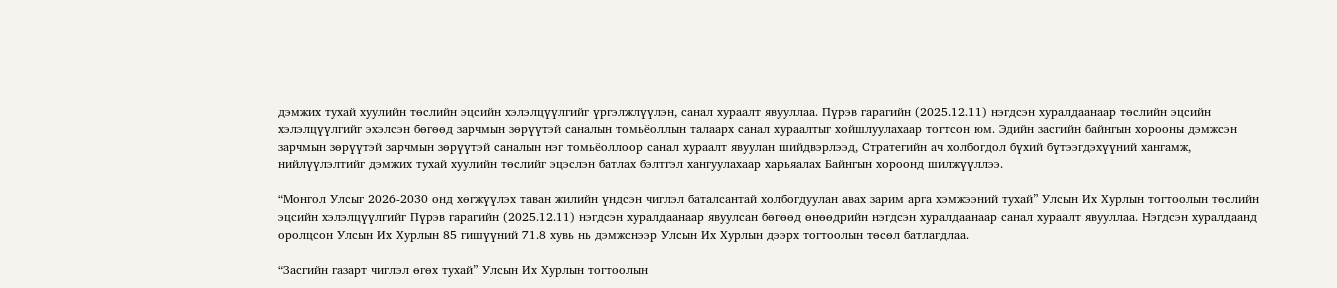дэмжих тухай хуулийн төслийн эцсийн хэлэлцүүлгийг үргэлжлүүлэн, санал хураалт явууллаа. Пүрэв гарагийн (2025.12.11) нэгдсэн хуралдаанаар төслийн эцсийн хэлэлцүүлгийг эхэлсэн бөгөөд зарчмын зөрүүтэй саналын томьёоллын талаарх санал хураалтыг хойшлуулахаар тогтсон юм. Эдийн засгийн байнгын хорооны дэмжсэн зарчмын зөрүүтэй зарчмын зөрүүтэй саналын нэг томьёоллоор санал хураалт явуулан шийдвэрлээд, Стратегийн ач холбогдол бүхий бүтээгдэхүүний хангамж, нийлүүлэлтийг дэмжих тухай хуулийн төслийг эцэслэн батлах бэлтгэл хангуулахаар харьяалах Байнгын хороонд шилжүүллээ.

“Монгол Улсыг 2026-2030 онд хөгжүүлэх таван жилийн үндсэн чиглэл баталсантай холбогдуулан авах зарим арга хэмжээний тухай” Улсын Их Хурлын тогтоолын төслийн эцсийн хэлэлцүүлгийг Пүрэв гарагийн (2025.12.11) нэгдсэн хуралдаанаар явуулсан бөгөөд өнөөдрийн нэгдсэн хуралдаанаар санал хураалт явууллаа. Нэгдсэн хуралдаанд оролцсон Улсын Их Хурлын 85 гишүүний 71.8 хувь нь дэмжснээр Улсын Их Хурлын дээрх тогтоолын төсөл батлагдлаа.

“Засгийн газарт чиглэл өгөх тухай” Улсын Их Хурлын тогтоолын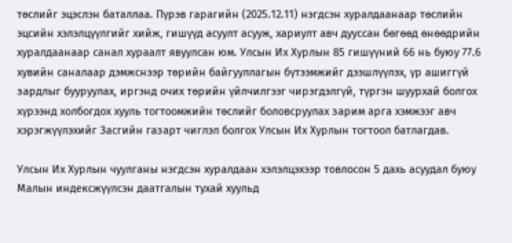төслийг эцэслэн баталлаа. Пүрэв гарагийн (2025.12.11) нэгдсэн хуралдаанаар төслийн эцсийн хэлэлцүүлгийг хийж, гишүүд асуулт асууж, хариулт авч дууссан бөгөөд өнөөдрийн хуралдаанаар санал хураалт явуулсан юм. Улсын Их Хурлын 85 гишүүний 66 нь буюу 77.6 хувийн саналаар дэмжснээр төрийн байгууллагын бүтээмжийг дээшлүүлэх, үр ашиггүй зардлыг бууруулах, иргэнд очих төрийн үйлчилгээг чирэгдэлгүй, түргэн шуурхай болгох хүрээнд холбогдох хууль тогтоомжийн төслийг боловсруулах зарим арга хэмжээг авч хэрэгжүүлэхийг Засгийн газарт чиглэл болгох Улсын Их Хурлын тогтоол батлагдав.

Улсын Их Хурлын чуулганы нэгдсэн хуралдаан хэлэлцэхээр товлосон 5 дахь асуудал буюу Малын индексжүүлсэн даатгалын тухай хуульд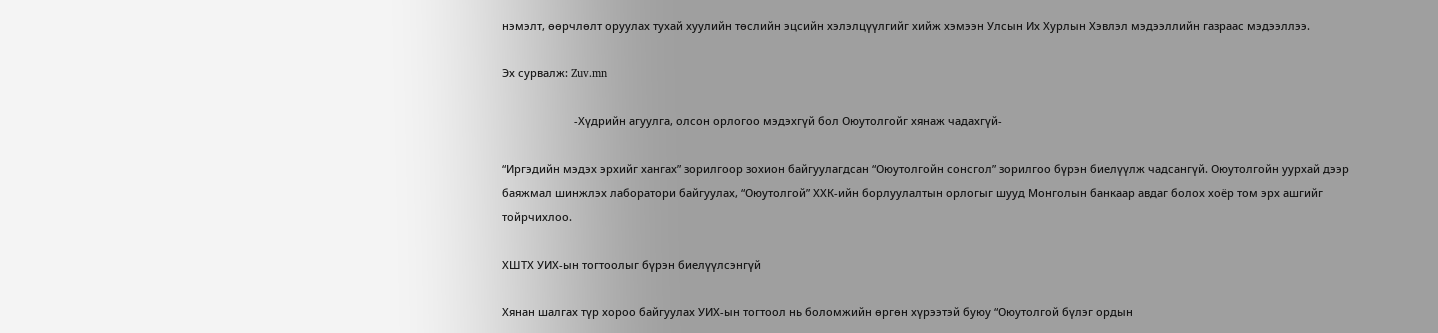нэмэлт, өөрчлөлт оруулах тухай хуулийн төслийн эцсийн хэлэлцүүлгийг хийж хэмээн Улсын Их Хурлын Хэвлэл мэдээллийн газраас мэдээллээ.

Эх сурвалж: Zuv.mn

                        -Хүдрийн агуулга, олсон орлогоо мэдэхгүй бол Оюутолгойг хянаж чадахгүй-

“Иргэдийн мэдэх эрхийг хангах” зорилгоор зохион байгуулагдсан “Оюутолгойн сонсгол” зорилгоо бүрэн биелүүлж чадсангүй. Оюутолгойн уурхай дээр баяжмал шинжлэх лаборатори байгуулах, “Оюутолгой” ХХК-ийн борлуулалтын орлогыг шууд Монголын банкаар авдаг болох хоёр том эрх ашгийг тойрчихлоо.

ХШТХ УИХ-ын тогтоолыг бүрэн биелүүлсэнгүй

Хянан шалгах түр хороо байгуулах УИХ-ын тогтоол нь боломжийн өргөн хүрээтэй буюу “Оюутолгой бүлэг ордын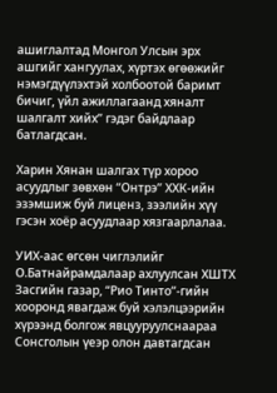ашиглалтад Монгол Улсын эрх ашгийг хангуулах, хүртэх өгөөжийг нэмэгдүүлэхтэй холбоотой баримт бичиг, үйл ажиллагаанд хяналт шалгалт хийх” гэдэг байдлаар батлагдсан.

Харин Хянан шалгах түр хороо асуудлыг зөвхөн “Онтрэ” ХХК-ийн эзэмшиж буй лиценз, зээлийн хүү гэсэн хоёр асуудлаар хязгаарлалаа.

УИХ-аас өгсөн чиглэлийг О.Батнайрамдалаар ахлуулсан ХШТХ Засгийн газар, “Рио Тинто”-гийн хооронд явагдаж буй хэлэлцээрийн хүрээнд болгож явцууруулснаараа Сонсголын үеэр олон давтагдсан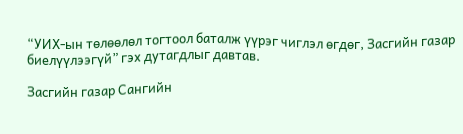“УИХ-ын төлөөлөл тогтоол баталж үүрэг чиглэл өгдөг, Засгийн газар биелүүлээгүй” гэх дутагдлыг давтав.

Засгийн газар Сангийн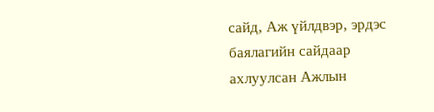сайд, Аж үйлдвэр, эрдэс баялагийн сайдаар ахлуулсан Ажлын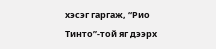хэсэг гаргаж, “Рио Тинто”-той яг дээрх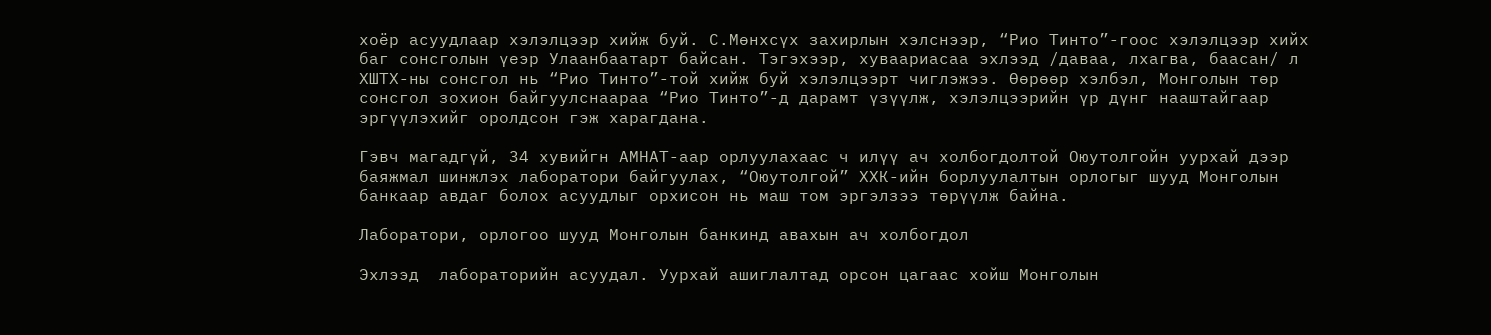хоёр асуудлаар хэлэлцээр хийж буй. С.Мөнхсүх захирлын хэлснээр, “Рио Тинто”-гоос хэлэлцээр хийх баг сонсголын үеэр Улаанбаатарт байсан. Тэгэхээр, хуваариасаа эхлээд /даваа, лхагва, баасан/ л ХШТХ-ны сонсгол нь “Рио Тинто”-той хийж буй хэлэлцээрт чиглэжээ. Өөрөөр хэлбэл, Монголын төр сонсгол зохион байгуулснаараа “Рио Тинто”-д дарамт үзүүлж, хэлэлцээрийн үр дүнг нааштайгаар эргүүлэхийг оролдсон гэж харагдана.

Гэвч магадгүй, 34 хувийгн АМНАТ-аар орлуулахаас ч илүү ач холбогдолтой Оюутолгойн уурхай дээр баяжмал шинжлэх лаборатори байгуулах, “Оюутолгой” ХХК-ийн борлуулалтын орлогыг шууд Монголын банкаар авдаг болох асуудлыг орхисон нь маш том эргэлзээ төрүүлж байна.

Лаборатори, орлогоо шууд Монголын банкинд авахын ач холбогдол

Эхлээд  лабораторийн асуудал. Уурхай ашиглалтад орсон цагаас хойш Монголын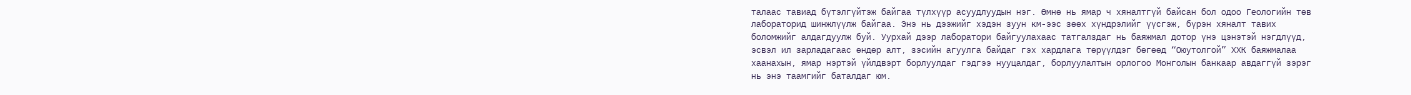талаас тавиад бүтэлгүйтэж байгаа түлхүүр асуудлуудын нэг. Өмнө нь ямар ч хяналтгүй байсан бол одоо Геологийн төв лабораторид шинжлүүлж байгаа. Энэ нь дээжийг хэдэн зуун км-ээс зөөх хүндрэлийг үүсгэж, бүрэн хяналт тавих боломжийг алдагдуулж буй. Уурхай дээр лаборатори байгуулахаас татгалздаг нь баяжмал дотор үнэ цэнэтэй нэгдлүүд, эсвэл ил зарладагаас өндөр алт, зэсийн агуулга байдаг гэх хардлага төрүүлдэг бөгөөд “Оюутолгой” ХХК баяжмалаа хаанахын, ямар нэртэй үйлдвэрт борлуулдаг гэдгээ нууцалдаг, борлуулалтын орлогоо Монголын банкаар авдаггүй зэрэг нь энэ таамгийг баталдаг юм.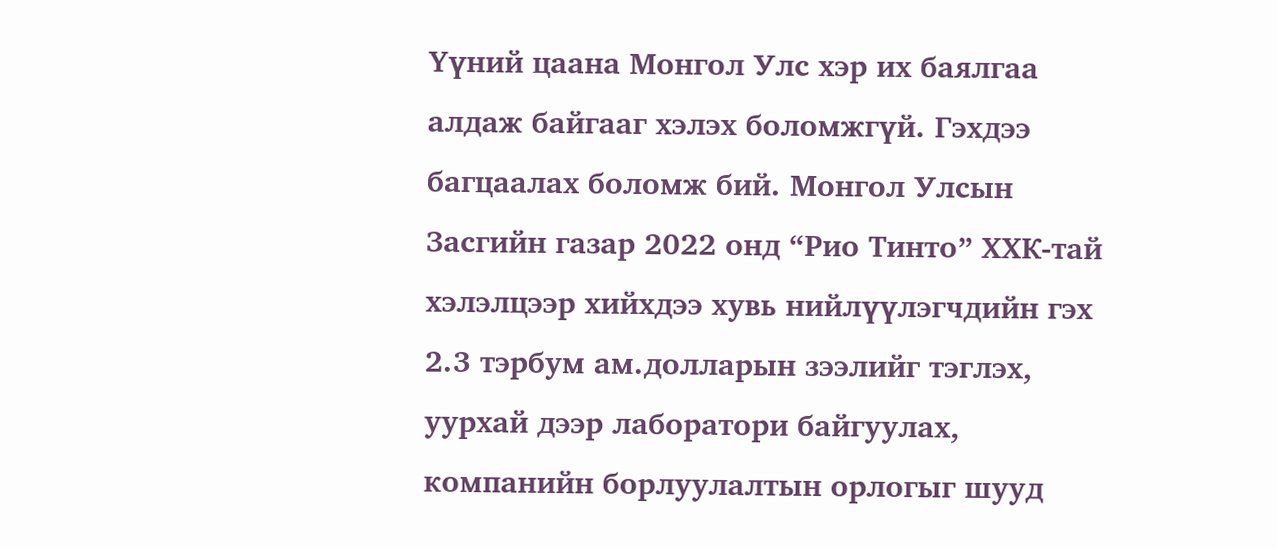Үүний цаана Монгол Улс хэр их баялгаа алдаж байгааг хэлэх боломжгүй. Гэхдээ багцаалах боломж бий. Монгол Улсын Засгийн газар 2022 онд “Рио Тинто” ХХК-тай хэлэлцээр хийхдээ хувь нийлүүлэгчдийн гэх 2.3 тэрбум ам.долларын зээлийг тэглэх, уурхай дээр лаборатори байгуулах, компанийн борлуулалтын орлогыг шууд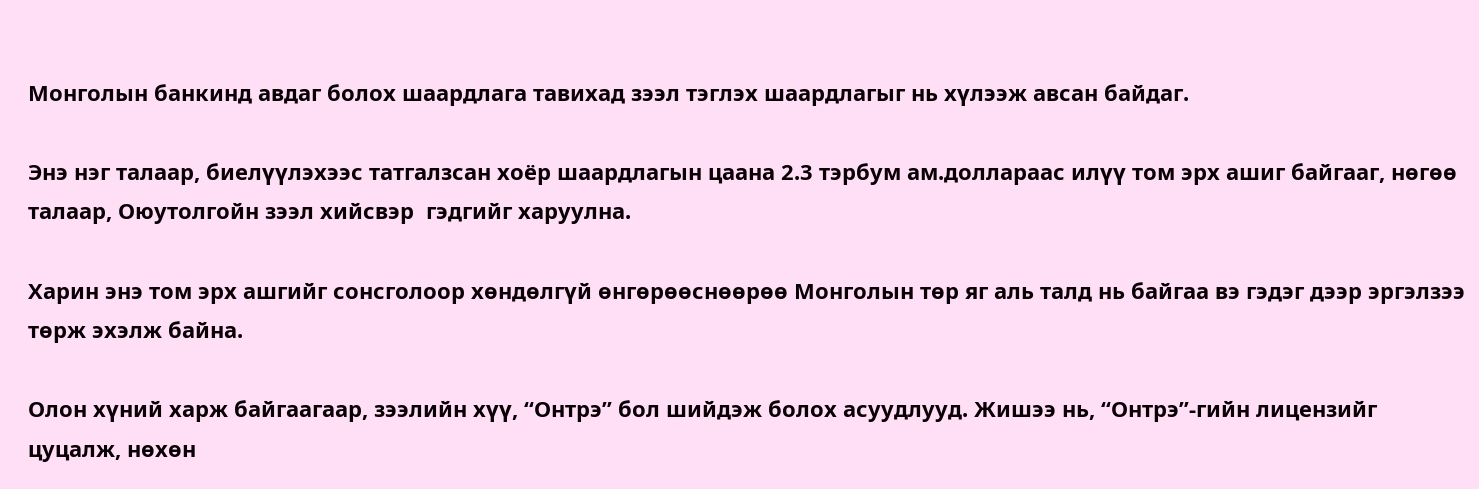Монголын банкинд авдаг болох шаардлага тавихад зээл тэглэх шаардлагыг нь хүлээж авсан байдаг.

Энэ нэг талаар, биелүүлэхээс татгалзсан хоёр шаардлагын цаана 2.3 тэрбум ам.доллараас илүү том эрх ашиг байгааг, нөгөө талаар, Оюутолгойн зээл хийсвэр  гэдгийг харуулна.

Харин энэ том эрх ашгийг сонсголоор хөндөлгүй өнгөрөөснөөрөө Монголын төр яг аль талд нь байгаа вэ гэдэг дээр эргэлзээ төрж эхэлж байна.

Олон хүний харж байгаагаар, зээлийн хүү, “Онтрэ” бол шийдэж болох асуудлууд. Жишээ нь, “Онтрэ”-гийн лицензийг цуцалж, нөхөн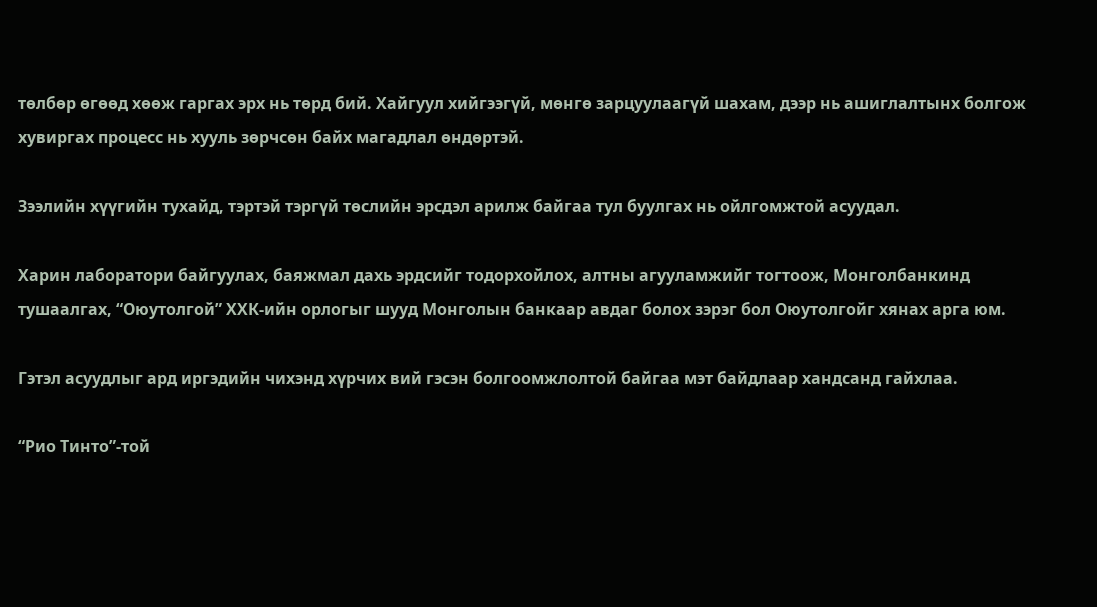төлбөр өгөөд хөөж гаргах эрх нь төрд бий. Хайгуул хийгээгүй, мөнгө зарцуулаагүй шахам, дээр нь ашиглалтынх болгож хувиргах процесс нь хууль зөрчсөн байх магадлал өндөртэй.

Зээлийн хүүгийн тухайд, тэртэй тэргүй төслийн эрсдэл арилж байгаа тул буулгах нь ойлгомжтой асуудал.

Харин лаборатори байгуулах, баяжмал дахь эрдсийг тодорхойлох, алтны агууламжийг тогтоож, Монголбанкинд тушаалгах, “Оюутолгой” ХХК-ийн орлогыг шууд Монголын банкаар авдаг болох зэрэг бол Оюутолгойг хянах арга юм.

Гэтэл асуудлыг ард иргэдийн чихэнд хүрчих вий гэсэн болгоомжлолтой байгаа мэт байдлаар хандсанд гайхлаа.

“Рио Тинто”-той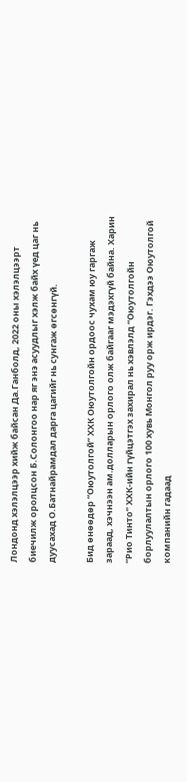Лондонд хэлэлцээр хийж байсан Да.Ганболд, 2022 оны хэлэлцээрт биечилж оролцсон Б.Солонгоо нар яг энэ асуудлыг хэлж байх үед цаг нь дуусахад О.Батнайрамдал дарга цагийг нь сунгаж өгсөнгүй.

Бид өнөөдөр “Оюутолгой” ХХК Оюутолгойн ордоос чухам юу гаргаж зараад, хэчнээн ам.долларын орлого олж байгааг мэдэхгүй байна. Харин “Рио Тинто” ХХК-ийн гүйцэтгэх захирал нь хэвлэлд “Оюутолгойн борлуулалтын орлого 100 хувь Монгол руу орж ирдэг. Гэхдээ Оюутолгой компанийн гадаад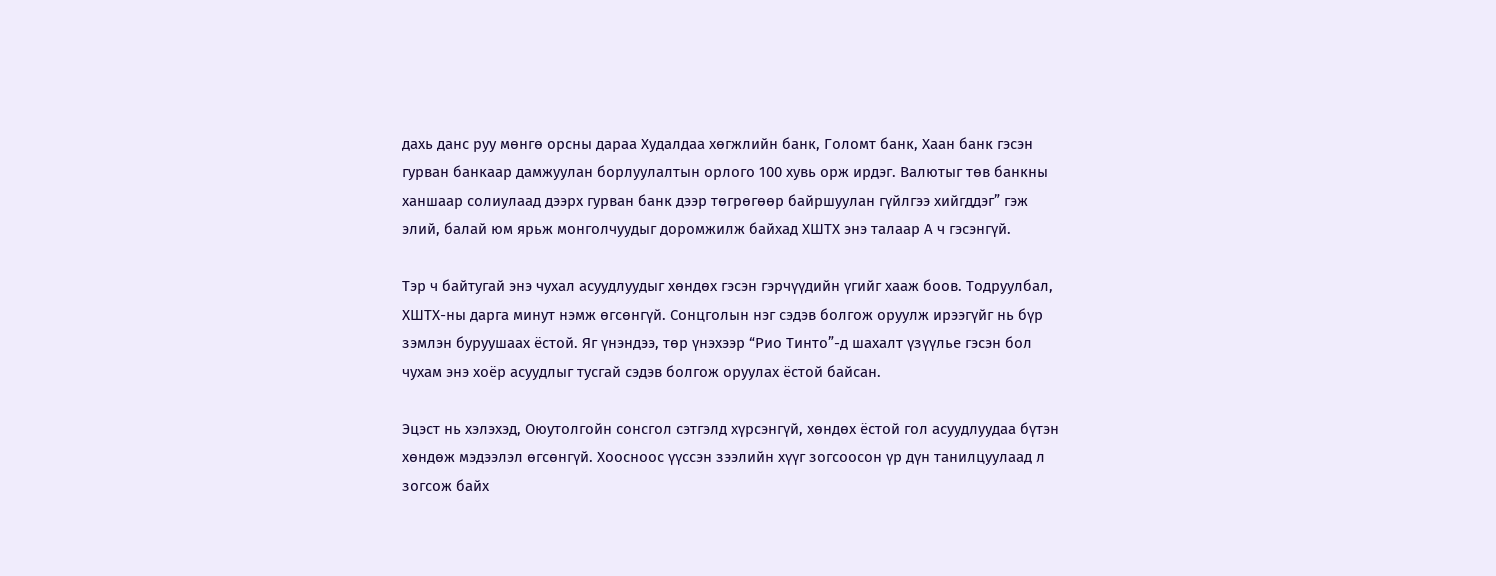дахь данс руу мөнгө орсны дараа Худалдаа хөгжлийн банк, Голомт банк, Хаан банк гэсэн гурван банкаар дамжуулан борлуулалтын орлого 100 хувь орж ирдэг. Валютыг төв банкны ханшаар солиулаад дээрх гурван банк дээр төгрөгөөр байршуулан гүйлгээ хийгддэг” гэж элий, балай юм ярьж монголчуудыг доромжилж байхад ХШТХ энэ талаар А ч гэсэнгүй.

Тэр ч байтугай энэ чухал асуудлуудыг хөндөх гэсэн гэрчүүдийн үгийг хааж боов. Тодруулбал, ХШТХ-ны дарга минут нэмж өгсөнгүй. Сонцголын нэг сэдэв болгож оруулж ирээгүйг нь бүр зэмлэн буруушаах ёстой. Яг үнэндээ, төр үнэхээр “Рио Тинто”-д шахалт үзүүлье гэсэн бол чухам энэ хоёр асуудлыг тусгай сэдэв болгож оруулах ёстой байсан.

Эцэст нь хэлэхэд, Оюутолгойн сонсгол сэтгэлд хүрсэнгүй, хөндөх ёстой гол асуудлуудаа бүтэн хөндөж мэдээлэл өгсөнгүй. Хоосноос үүссэн зээлийн хүүг зогсоосон үр дүн танилцуулаад л зогсож байх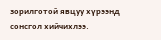зорилготой явцуу хүрээнд сонсгол хийчихлээ.